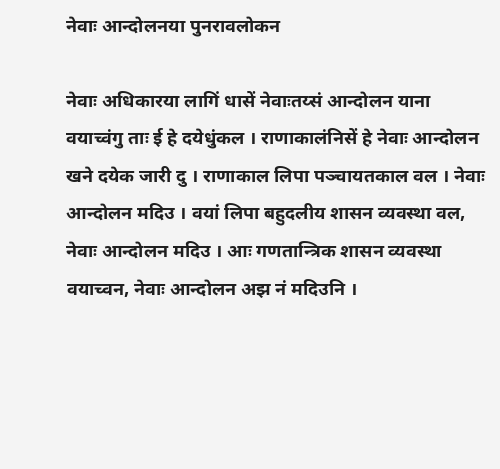नेवाः आन्दोलनया पुनरावलोकन

नेवाः अधिकारया लागिं धासें नेवाःतय्सं आन्दोलन याना वयाच्वंगु ताः ई हे दयेधुंकल । राणाकालंनिसें हे नेवाः आन्दोलन खने दयेक जारी दु । राणाकाल लिपा पञ्चायतकाल वल । नेवाः आन्दोलन मदिउ । वयां लिपा बहुदलीय शासन व्यवस्था वल, नेवाः आन्दोलन मदिउ । आः गणतान्त्रिक शासन व्यवस्था वयाच्वन, नेवाः आन्दोलन अझ नं मदिउनि ।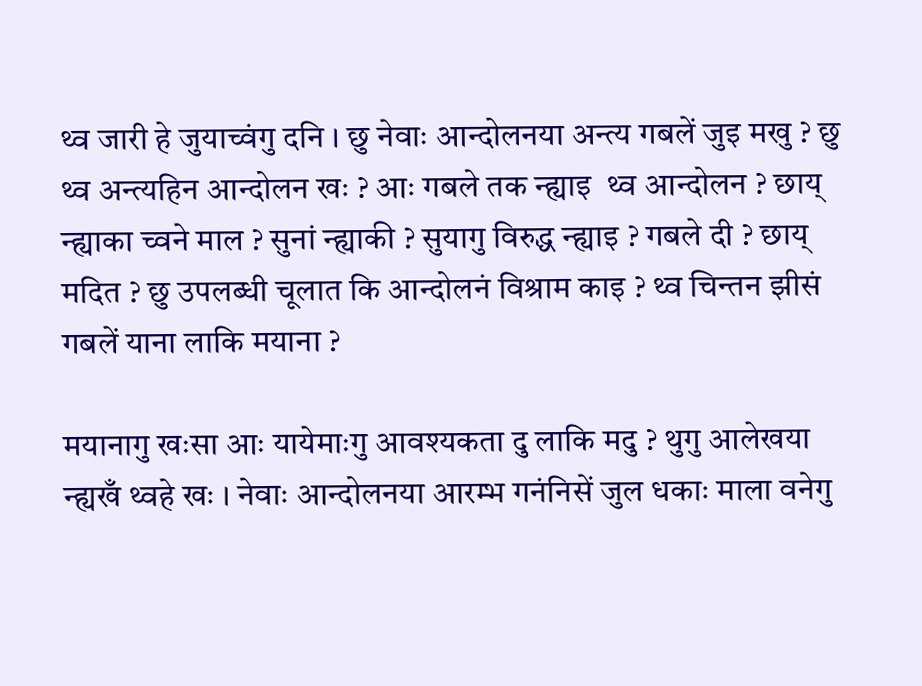थ्व जारी हे जुयाच्वंगु दनि । छु नेवाः आन्दोलनया अन्त्य गबलें जुइ मखु ? छु थ्व अन्त्यहिन आन्दोलन खः ? आः गबले तक न्ह्याइ  थ्व आन्दोलन ? छाय् न्ह्याका च्वने माल ? सुनां न्ह्याकी ? सुयागु विरुद्ध न्ह्याइ ? गबले दी ? छाय् मदित ? छु उपलब्धी चूलात कि आन्दोलनं विश्राम काइ ? थ्व चिन्तन झीसं गबलें याना लाकि मयाना ?

मयानागु खःसा आः यायेमाःगु आवश्यकता दु लाकि मदु ? थुगु आलेखया न्ह्यखँ थ्वहे खः । नेवाः आन्दोलनया आरम्भ गनंनिसें जुल धकाः माला वनेगु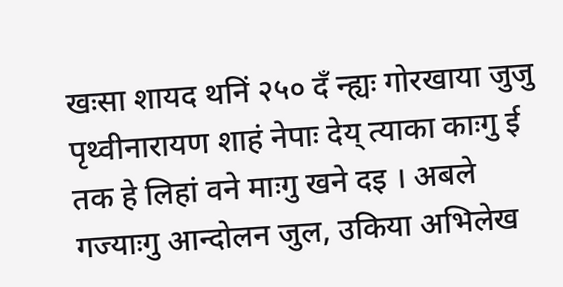खःसा शायद थनिं २५० दँ न्ह्यः गोरखाया जुजु पृथ्वीनारायण शाहं नेपाः देय् त्याका काःगु ई तक हे लिहां वने माःगु खने दइ । अबले गज्याःगु आन्दोलन जुल, उकिया अभिलेख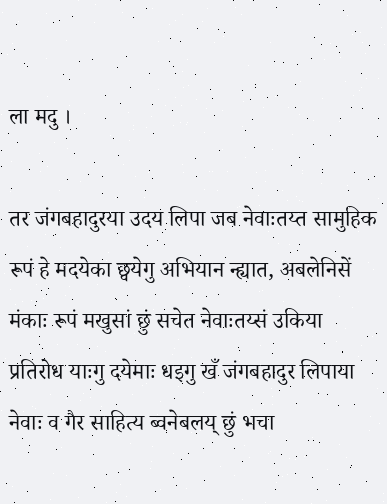ला मदु ।

तर जंगबहादुरया उदय लिपा जब नेवाःतय्त सामुहिक रूपं हे मदयेका छ्वयेगु अभियान न्ह्यात, अबलेनिसें मंकाः रूपं मखुसां छुं सचेत नेवाःतय्सं उकिया प्रतिरोध याःगु दयेमाः धइगु खँ जंगबहादुर लिपाया नेवाः व गैर साहित्य ब्वनेबलय् छुं भचा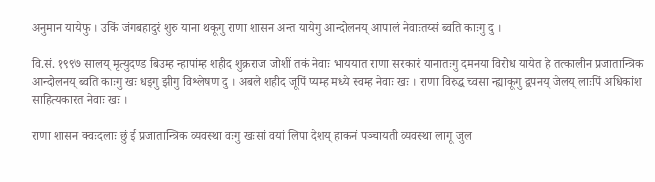अनुमान यायेफु । उकिं जंगबहादुरं शुरु याना थकूगु राणा शासन अन्त यायेगु आन्दोलनय् आपालं नेवाःतय्सं ब्वति काःगु दु ।

वि.सं. १९९७ सालय् मृत्युदण्ड बिउम्ह न्हापांम्ह शहीद शुक्रराज जोशीं तकं नेवाः भाययात राणा सरकारं यानातःगु दमनया विरोध यायेत हे तत्कालीन प्रजातान्त्रिक आन्दोलनय् ब्वति काःगु खः धइगु झीगु विश्लेषण दु । अबले शहीद जूपिं प्यम्ह मध्ये स्वम्ह नेवाः खः । राणा विरुद्ध च्वसा न्ह्याकूगु द्वपनय् जेलय् लाःपिं अधिकांश साहित्यकारत नेवाः खः ।

राणा शासन क्वःदलाः छुं ई प्रजातान्त्रिक व्यवस्था वःगु खःसां वयां लिपा देशय् हाकनं पञ्चायती व्यवस्था लागू जुल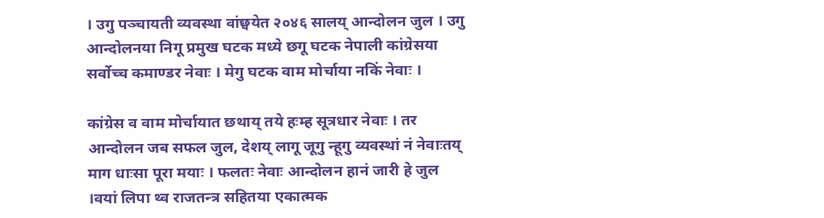। उगु पञ्चायती व्यवस्था वांछ्वयेत २०४६ सालय् आन्दोलन जुल । उगु आन्दोलनया निगू प्रमुख घटक मध्ये छगू घटक नेपाली कांग्रेसया सर्वोच्च कमाण्डर नेवाः । मेगु घटक वाम मोर्चाया नकिं नेवाः ।

कांग्रेस व वाम मोर्चायात छथाय् तये हःम्ह सूत्रधार नेवाः । तर आन्दोलन जब सफल जुल, देशय् लागू जूगु न्हूगु व्यवस्थां नं नेवाःतय् माग धाःसा पूरा मयाः । फलतः नेवाः आन्दोलन हानं जारी हे जुल ।वयां लिपा थ्व राजतन्त्र सहितया एकात्मक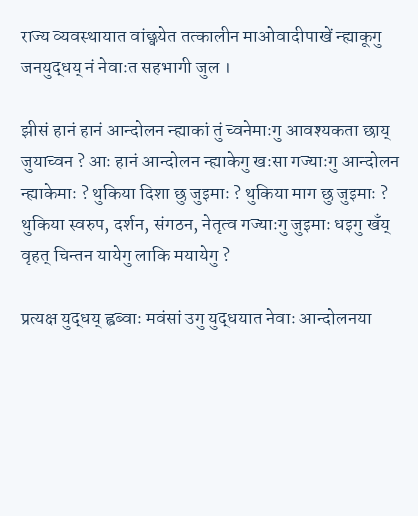राज्य व्यवस्थायात वांछ्वयेत तत्कालीन माओवादीपाखें न्ह्याकूगु जनयुद्धय् नं नेवाःत सहभागी जुल ।

झीसं हानं हानं आन्दोलन न्ह्याकां तुं च्वनेमाःगु आवश्यकता छाय् जुयाच्वन ? आः हानं आन्दोलन न्ह्याकेगु खःसा गज्याःगु आन्दोलन न्ह्याकेमाः ? थुकिया दिशा छु जुइमाः ? थुकिया माग छु जुइमाः ? थुकिया स्वरुप, दर्शन, संगठन, नेतृत्व गज्याःगु जुइमाः धइगु खँय् वृहत् चिन्तन यायेगु लाकि मयायेगु ?

प्रत्यक्ष युद्धय् ह्वब्वाः मवंसां उगु युद्धयात नेवाः आन्दोलनया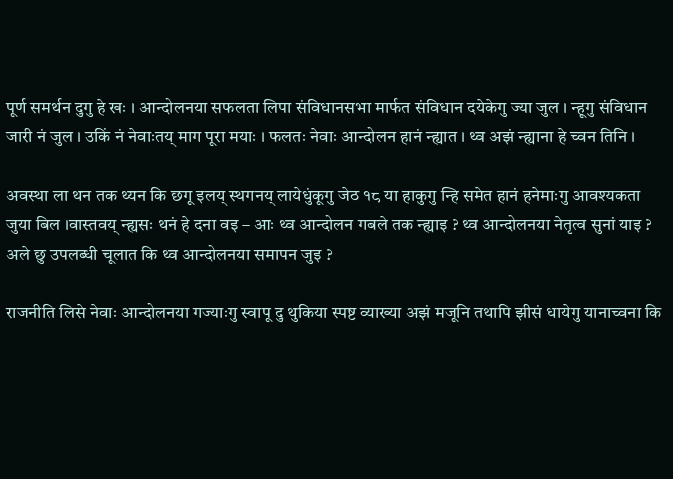पूर्ण समर्थन दुगु हे खः । आन्दोलनया सफलता लिपा संविधानसभा मार्फत संविधान दयेकेगु ज्या जुल । न्हूगु संविधान जारी नं जुल । उकिं नं नेवाःतय् माग पूरा मयाः । फलतः नेवाः आन्दोलन हानं न्ह्यात । थ्व अझं न्ह्याना हे च्वन तिनि ।

अवस्था ला थन तक थ्यन कि छगू इलय् स्थगनय् लायेधुंकूगु जेठ १८ या हाकुगु न्हि समेत हानं हनेमाःगु आवश्यकता जुया बिल ।वास्तवय् न्ह्यसः थनं हे दना वइ – आः थ्व आन्दोलन गबले तक न्ह्याइ ? थ्व आन्दोलनया नेतृत्व सुनां याइ ? अले छु उपलब्धी चूलात कि थ्व आन्दोलनया समापन जुइ ?

राजनीति लिसे नेवाः आन्दोलनया गज्याःगु स्वापू दु थुकिया स्पष्ट व्याख्या अझं मजूनि तथापि झीसं धायेगु यानाच्वना कि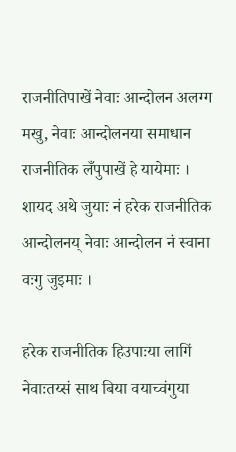राजनीतिपाखें नेवाः आन्दोलन अलग्ग मखु, नेवाः आन्दोलनया समाधान राजनीतिक लँपुपाखें हे यायेमाः । शायद अथे जुयाः नं हरेक राजनीतिक आन्दोलनय् नेवाः आन्दोलन नं स्वाना वःगु जुइमाः ।

हरेक राजनीतिक हिउपाःया लागिं नेवाःतय्सं साथ बिया वयाच्वंगुया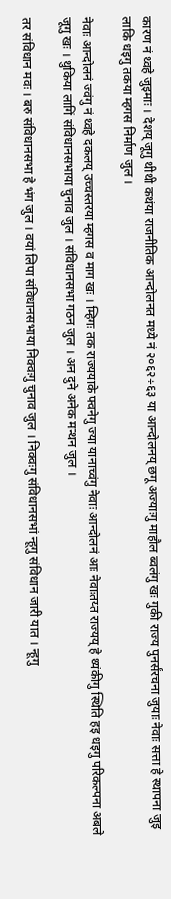कारण नं थ्वहे जुइमाः । देशय् जूगु थीथी कथंया राजनीतिक आन्दोलनत मध्ये नं २०६२÷६३ या आन्दोलनय् छगू अज्याःगु माहौल ब्वलंगु खः गुकी राज्य पुनर्संरचना जुयाः नेवाः सत्ता हे स्थापना जुइ लाकि धइगु तकया म्हगस निर्माण जुल ।

नेवाः आन्दोलनं ज्वंगु नं थ्वहे दकलय् उच्चस्तरया म्हगस व माग खः । म्हिगः तक राज्ययाके फ्वनेगु ज्या यानाच्वंगु नेवाः आन्दोलनं आः नेवाःतय्त राज्यय् हे थ्यंकीगु स्थिति हइ धइगु परिकल्पना अबले जूगु खः । थुकिया लागिं संविधानसभाया चुनाव जुल । संविधानसभा गठन जुल । अन दुने अनेक मन्थन जुल ।

तर संविधान मवः । बरु संविधानसभा हे भंग जुल । वयां लिपा संविधानसभाया निक्वःगु चुनाव जुल । निक्वःगु संविधानसभां न्हूगु संविधान जारी यात । न्हूगु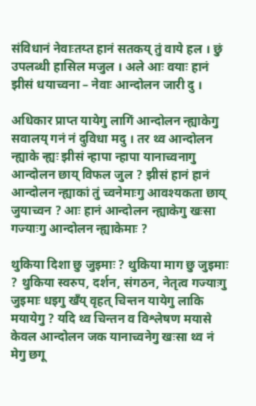संविधानं नेवाःतय्त हानं सतकय् तुं वाये हल । छुं उपलब्धी हासिल मजुल । अले आः वयाः हानं झीसं धयाच्वना – नेवाः आन्दोलन जारी दु ।

अधिकार प्राप्त यायेगु लागिं आन्दोलन न्ह्याकेगु सवालय् गनं नं दुविधा मदु । तर थ्व आन्दोलन न्ह्याके न्ह्यः झीसं न्हापा न्हापा यानाच्वनागु आन्दोलन छाय् विफल जुल ? झीसं हानं हानं आन्दोलन न्ह्याकां तुं च्वनेमाःगु आवश्यकता छाय् जुयाच्वन ? आः हानं आन्दोलन न्ह्याकेगु खःसा गज्याःगु आन्दोलन न्ह्याकेमाः ?

थुकिया दिशा छु जुइमाः ? थुकिया माग छु जुइमाः ? थुकिया स्वरुप, दर्शन, संगठन, नेतृत्व गज्याःगु जुइमाः धइगु खँय् वृहत् चिन्तन यायेगु लाकि मयायेगु ? यदि थ्व चिन्तन व विश्लेषण मयासे केवल आन्दोलन जक यानाच्वनेगु खःसा थ्व नं मेगु छगू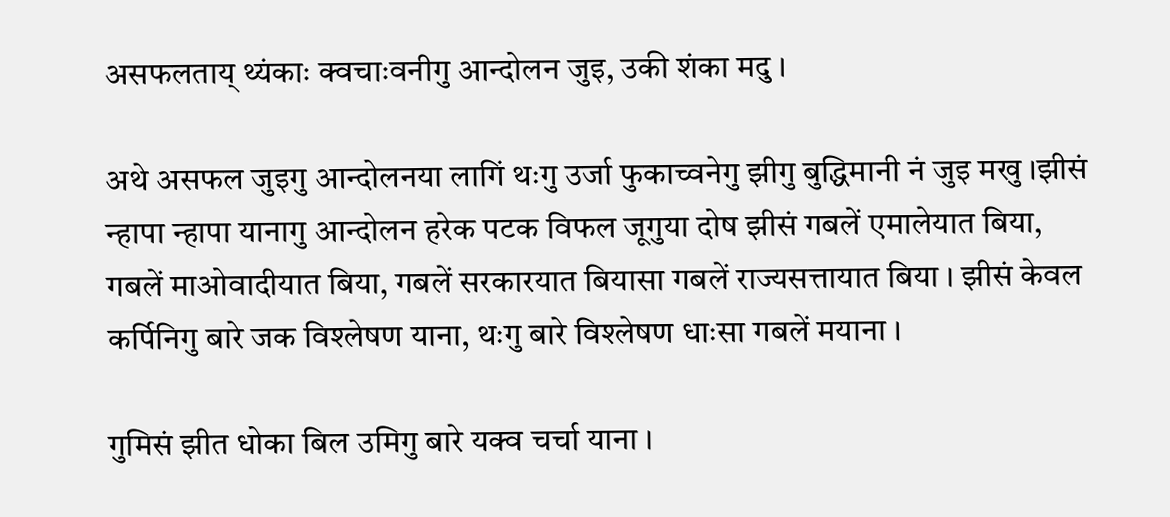असफलताय् थ्यंकाः क्वचाःवनीगु आन्दोलन जुइ, उकी शंका मदु ।

अथे असफल जुइगु आन्दोलनया लागिं थःगु उर्जा फुकाच्वनेगु झीगु बुद्धिमानी नं जुइ मखु ।झीसं न्हापा न्हापा यानागु आन्दोलन हरेक पटक विफल जूगुया दोष झीसं गबलें एमालेयात बिया, गबलें माओवादीयात बिया, गबलें सरकारयात बियासा गबलें राज्यसत्तायात बिया । झीसं केवल कर्पिनिगु बारे जक विश्लेषण याना, थःगु बारे विश्लेषण धाःसा गबलें मयाना ।

गुमिसं झीत धोका बिल उमिगु बारे यक्व चर्चा याना ।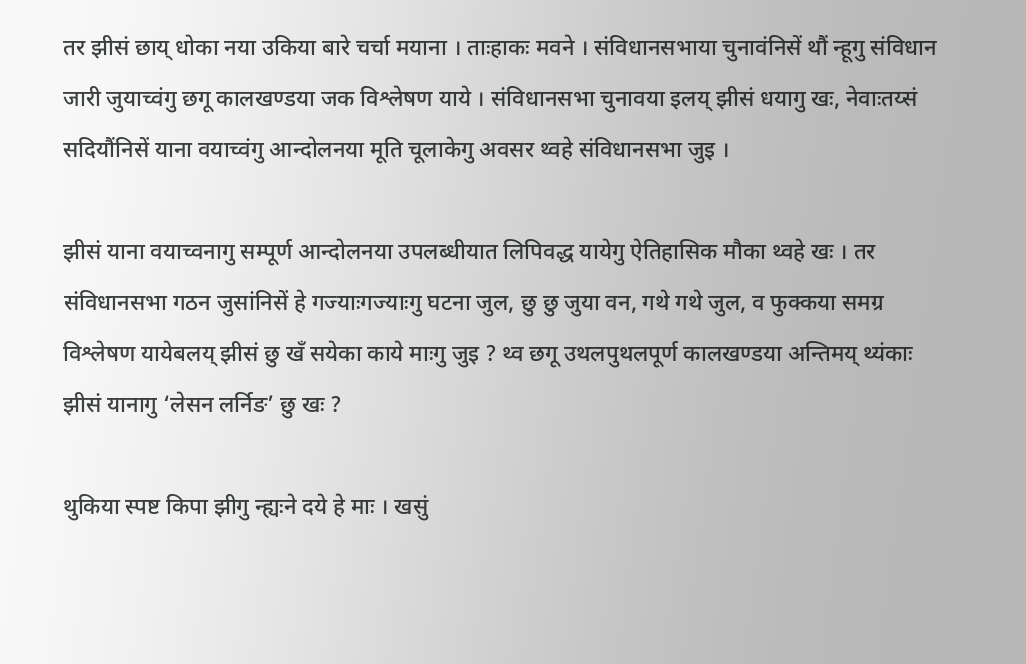तर झीसं छाय् धोका नया उकिया बारे चर्चा मयाना । ताःहाकः मवने । संविधानसभाया चुनावंनिसें थौं न्हूगु संविधान जारी जुयाच्वंगु छगू कालखण्डया जक विश्लेषण याये । संविधानसभा चुनावया इलय् झीसं धयागु खः, नेवाःतय्सं सदियौंनिसें याना वयाच्वंगु आन्दोलनया मूति चूलाकेगु अवसर थ्वहे संविधानसभा जुइ ।

झीसं याना वयाच्वनागु सम्पूर्ण आन्दोलनया उपलब्धीयात लिपिवद्ध यायेगु ऐतिहासिक मौका थ्वहे खः । तर संविधानसभा गठन जुसांनिसें हे गज्याःगज्याःगु घटना जुल, छु छु जुया वन, गथे गथे जुल, व फुक्कया समग्र विश्लेषण यायेबलय् झीसं छु खँ सयेका काये माःगु जुइ ? थ्व छगू उथलपुथलपूर्ण कालखण्डया अन्तिमय् थ्यंकाः झीसं यानागु ‘लेसन लर्निङ’ छु खः ?

थुकिया स्पष्ट किपा झीगु न्ह्यःने दये हे माः । खसुं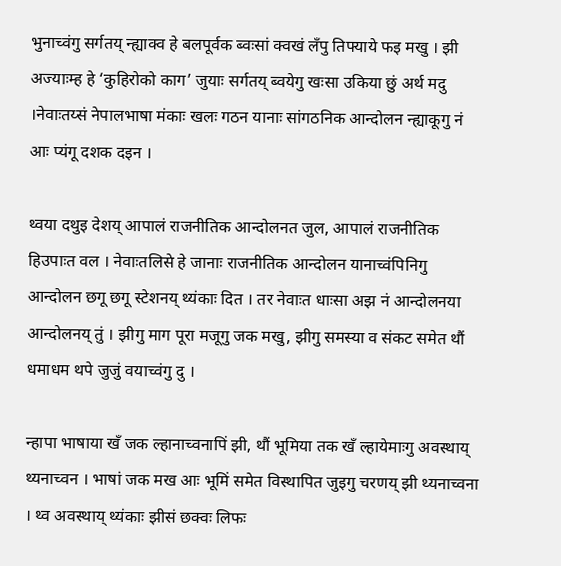भुनाच्वंगु सर्गतय् न्ह्याक्व हे बलपूर्वक ब्वःसां क्वखं लँपु तिफ्याये फइ मखु । झी अज्याःम्ह हे ‘कुहिरोको काग’ जुयाः सर्गतय् ब्वयेगु खःसा उकिया छुं अर्थ मदु ।नेवाःतय्सं नेपालभाषा मंकाः खलः गठन यानाः सांगठनिक आन्दोलन न्ह्याकूगु नं आः प्यंगू दशक दइन ।

थ्वया दथुइ देशय् आपालं राजनीतिक आन्दोलनत जुल, आपालं राजनीतिक हिउपाःत वल । नेवाःतलिसे हे जानाः राजनीतिक आन्दोलन यानाच्वंपिनिगु आन्दोलन छगू छगू स्टेशनय् थ्यंकाः दित । तर नेवाःत धाःसा अझ नं आन्दोलनया आन्दोलनय् तुं । झीगु माग पूरा मजूगु जक मखु, झीगु समस्या व संकट समेत थौं धमाधम थपे जुजुं वयाच्वंगु दु ।

न्हापा भाषाया खँ जक ल्हानाच्वनापिं झी, थौं भूमिया तक खँ ल्हायेमाःगु अवस्थाय् थ्यनाच्वन । भाषां जक मख आः भूमिं समेत विस्थापित जुइगु चरणय् झी थ्यनाच्वना । थ्व अवस्थाय् थ्यंकाः झीसं छक्वः लिफः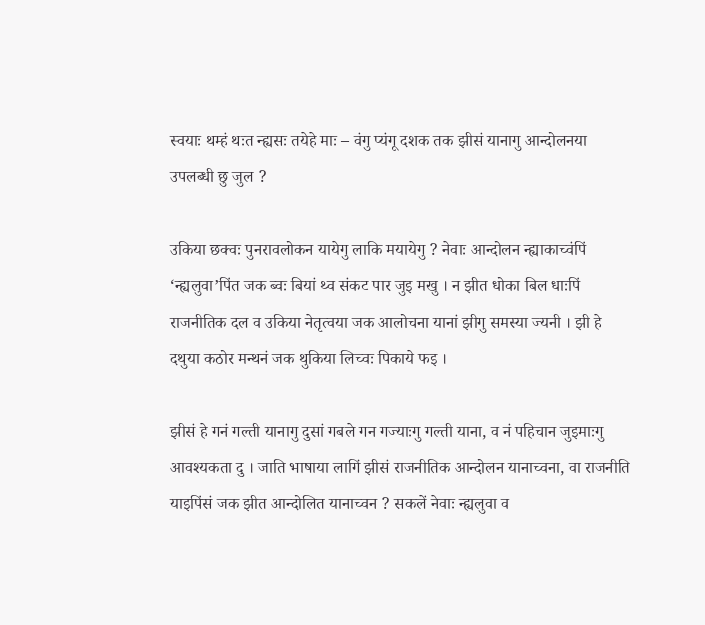स्वयाः थम्हं थःत न्ह्यसः तयेहे माः – वंगु प्यंगू दशक तक झीसं यानागु आन्दोलनया उपलब्धी छु जुल ?

उकिया छक्वः पुनरावलोकन यायेगु लाकि मयायेगु ? नेवाः आन्दोलन न्ह्याकाच्वंपिं ‘न्ह्यलुवा’पिंत जक ब्वः बियां थ्व संकट पार जुइ मखु । न झीत धोका बिल धाःपिं राजनीतिक दल व उकिया नेतृत्वया जक आलोचना यानां झीगु समस्या ज्यनी । झी हे दथुया कठोर मन्थनं जक थुकिया लिच्वः पिकाये फइ ।

झीसं हे गनं गल्ती यानागु दुसां गबले गन गज्याःगु गल्ती याना, व नं पहिचान जुइमाःगु आवश्यकता दु । जाति भाषाया लागिं झीसं राजनीतिक आन्दोलन यानाच्वना, वा राजनीति याइपिंसं जक झीत आन्दोलित यानाच्वन ? सकलें नेवाः न्ह्यलुवा व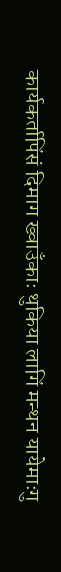कार्यकर्तापिंसं दिमाग ख्वाउँकाः थुकिया लागिं मन्थन यायेमाःगु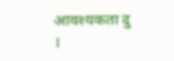आवश्यकता दु ।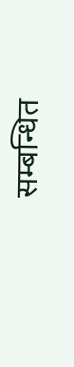सम्बन्धित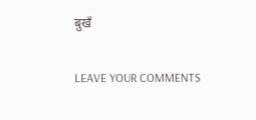बुखँ

LEAVE YOUR COMMENTS